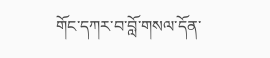གོང་དཀར་བ་བློ་གསལ་དོན་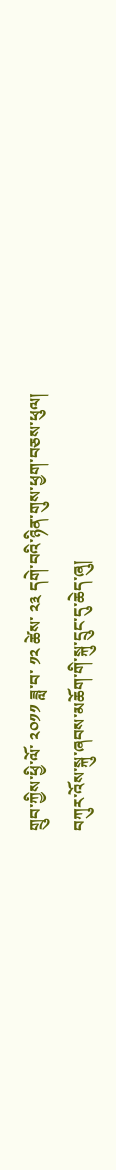གྲུབ་ཀྱིས་ཕྱི་ལོ་ ༢༠༡༡ ཟླ་བ་ ༡༢ ཚེས་ ༢༣ དགེ་བའི་ཉིན་གུས་ཕྱག་བཅས་ཕུལ།
བཀུར་འོས་སྐུ་ཞབས་མཆོག་གི་སྐུ་དྲུང་དུ་ཆེད་ཞུ།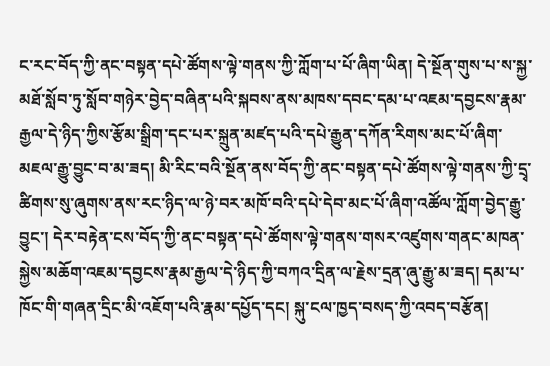ང་རང་བོད་ཀྱི་ནང་བསྟན་དཔེ་ཚོགས་ལྟེ་གནས་ཀྱི་ཀློག་པ་པོ་ཞིག་ཡིན། དེ་སྔོན་གུས་པ་ས་སྐྱ་མཐོ་སློབ་ཏུ་སློབ་གཉེར་བྱེད་བཞིན་པའི་སྐབས་ནས་མཁས་དབང་དམ་པ་འཇམ་དབྱངས་རྣམ་རྒྱལ་དེ་ཉིད་ཀྱིས་རྩོམ་སྒྲིག་དང་པར་སྐྲུན་མཛད་པའི་དཔེ་རྒྱུན་དཀོན་རིགས་མང་པོ་ཞིག་མཇལ་རྒྱུ་བྱུང་བ་མ་ཟད། མི་རིང་བའི་སྔོན་ནས་བོད་ཀྱི་ནང་བསྟན་དཔེ་ཚོགས་ལྟེ་གནས་ཀྱི་དྲྭ་ཚིགས་སུ་ཞུགས་ནས་རང་ཉིད་ལ་ཉེ་བར་མཁོ་བའི་དཔེ་དེབ་མང་པོ་ཞིག་འཚོལ་ཀློག་བྱེད་རྒྱུ་བྱུང་། དེར་བརྟེན་ངས་བོད་ཀྱི་ནང་བསྟན་དཔེ་ཚོགས་ལྟེ་གནས་གསར་འཛུགས་གནང་མཁན་སྐྱེས་མཆོག་འཇམ་དབྱངས་རྣམ་རྒྱལ་དེ་ཉིད་ཀྱི་བཀའ་དྲིན་ལ་རྗེས་དྲན་ཞུ་རྒྱུ་མ་ཟད། དམ་པ་ཁོང་གི་གཞན་དྲིང་མི་འཇོག་པའི་རྣམ་དཔྱོད་དང། སྐུ་ངལ་ཁྱད་བསད་ཀྱི་འབད་བརྩོན།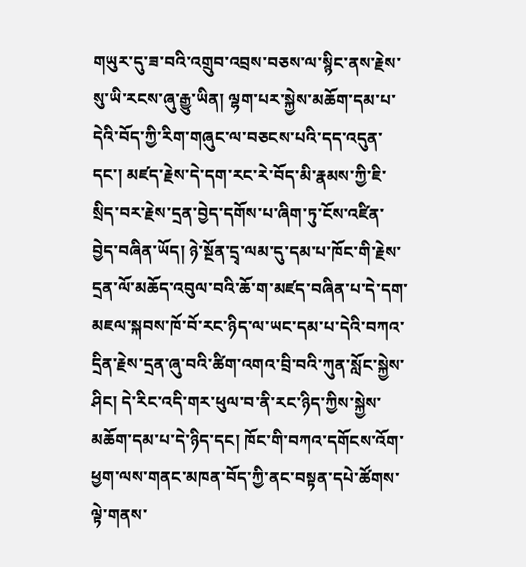གཡུར་དུ་ཟ་བའི་འགྲུབ་འབྲས་བཅས་ལ་སྙིང་ནས་རྗེས་སུ་ཡི་རངས་ཞུ་རྒྱུ་ཡིན། ལྷག་པར་སྐྱེས་མཆོག་དམ་པ་དེའི་བོད་ཀྱི་རིག་གཞུང་ལ་བཅངས་པའི་དད་འདུན་དང་། མཛད་རྗེས་དེ་དག་རང་རེ་བོད་མི་རྣམས་ཀྱི་ཇི་སྲིད་བར་རྗེས་དྲན་བྱེད་དགོས་པ་ཞིག་ཏུ་ངོས་འཛིན་བྱེད་བཞིན་ཡོད། ཉེ་སྔོན་དྲྭ་ལམ་དུ་དམ་པ་ཁོང་གི་རྗེས་དྲན་ལོ་མཆོད་འབུལ་བའི་ཆོ་ག་མཛད་བཞིན་པ་དེ་དག་མཇལ་སྐབས་ཁོ་བོ་རང་ཉིད་ལ་ཡང་དམ་པ་དེའི་བཀའ་དྲིན་རྗེས་དྲན་ཞུ་བའི་ཚིག་འགའ་བྲི་བའི་ཀུན་སློང་སྐྱེས་ཤིང། དེ་རིང་འདི་གར་ཕུལ་བ་ནི་རང་ཉིད་ཀྱིས་སྐྱེས་མཆོག་དམ་པ་དེ་ཉིད་དང། ཁོང་གི་བཀའ་དགོངས་འོག་ཕྱག་ལས་གནང་མཁན་བོད་ཀྱི་ནང་བསྟན་དཔེ་ཚོགས་ལྟེ་གནས་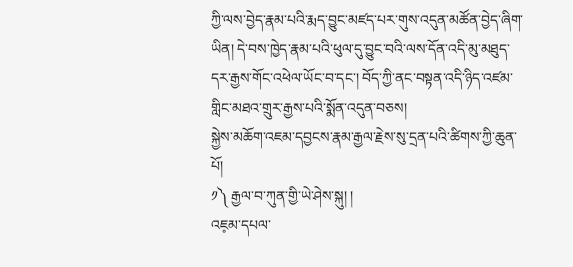ཀྱི་ལས་བྱེད་རྣམ་པའི་རྨད་བྱུང་མཛད་པར་གུས་འདུན་མཚོན་བྱེད་ཞིག་ཡིན། དེ་བས་ཁྱེད་རྣམ་པའི་ཕུལ་དུ་བྱུང་བའི་ལས་དོན་འདི་མུ་མཐུད་དར་རྒྱས་གོང་འཕེལ་ཡོང་བ་དང་། བོད་ཀྱི་ནང་བསྟན་འདི་ཉིད་འཛམ་གླིང་མཐའ་གྲུར་རྒྱས་པའི་སྨོན་འདུན་བཅས།
སྐྱེས་མཆོག་འཇམ་དབྱངས་རྣམ་རྒྱལ་རྗེས་སུ་དྲན་པའི་ཚིགས་ཀྱི་ཆུན་པོ།
༡༽ རྒྱལ་བ་ཀུན་གྱི་ཡེ་ཤེས་སྐུ། །
འཇ༷མ་དཔལ་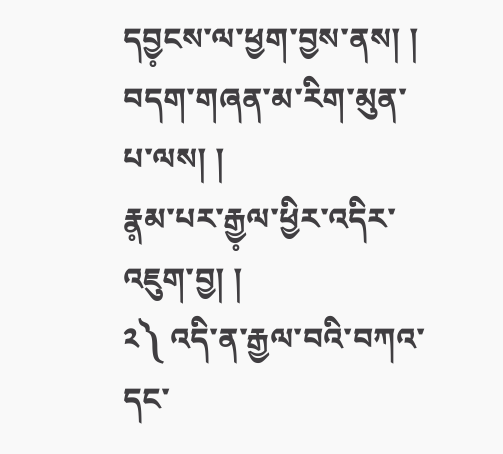དབྱ༷ངས་ལ་ཕྱག་བྱས་ནས། །
བདག་གཞན་མ་རིག་མུན་པ་ལས། །
རྣ༷མ་པར་རྒྱ༷ལ་ཕྱིར་འདིར་འཇུག་བྱ། །
༢༽ འདི་ན་རྒྱལ་བའི་བཀའ་དང་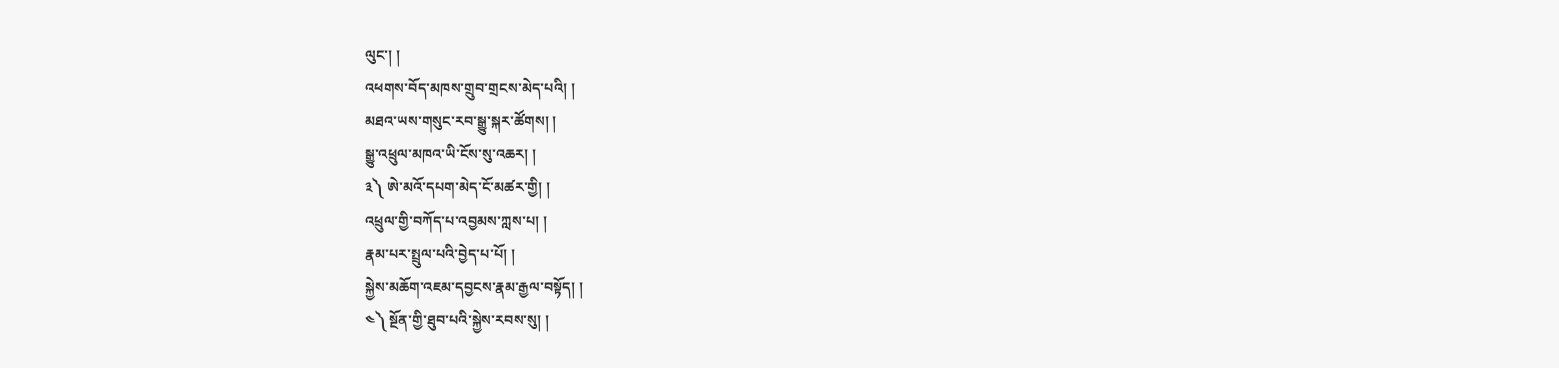ལུང་། །
འཕགས་བོད་མཁས་གྲུབ་གྲངས་མེད་པའི། །
མཐའ་ཡས་གསུང་རབ་སྒྱུ་སྐར་ཚོགས། །
སྒྱུ་འཕྲུལ་མཁའ་ཡི་ངོས་སུ་འཆར། །
༣༽ ཨེ་མའོ་དཔག་མེད་ངོ་མཚར་གྱི། །
འཕྲུལ་གྱི་བཀོད་པ་འབྱམས་ཀླས་པ། །
རྣམ་པར་སྤྲུལ་པའི་བྱེད་པ་པོ། །
སྐྱེས་མཆོག་འཇམ་དབྱངས་རྣམ་རྒྱལ་བསྟོད། །
༤༽ སྔོན་གྱི་ཐུབ་པའི་སྐྱེས་རབས་སུ། །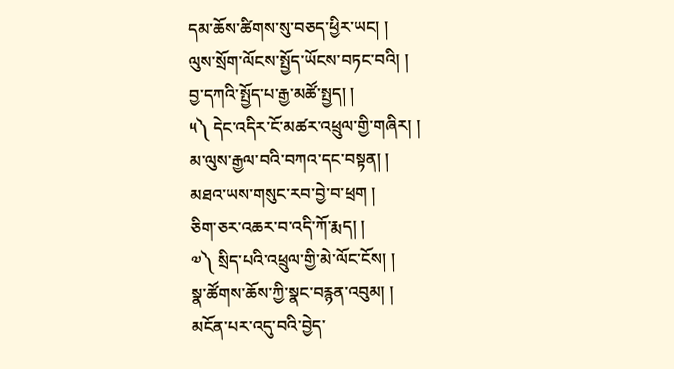དམ་ཆོས་ཚིགས་སུ་བཅད་ཕྱིར་ཡང། །
ལུས་སྲོག་ལོངས་སྤྱོད་ཡོངས་བཏང་བའི། །
བྱ་དཀའི་སྤྱོད་པ་རྒྱ་མཚོ་སྤྱད། །
༥༽ དེང་འདིར་ངོ་མཚར་འཕྲུལ་གྱི་གཞིར། །
མ་ལུས་རྒྱལ་བའི་བཀའ་དང་བསྟན། །
མཐའ་ཡས་གསུང་རབ་བྱེ་བ་ཕྲག །
ཅིག་ཅར་འཆར་བ་འདི་ཀོ་རྨད། །
༧༽ སྲིད་པའི་འཕྲུལ་གྱི་མེ་ལོང་ངོས། །
སྣ་ཚོགས་ཆོས་ཀྱི་སྣང་བརྙན་འབུམ། །
མངོན་པར་འདུ་བའི་བྱེད་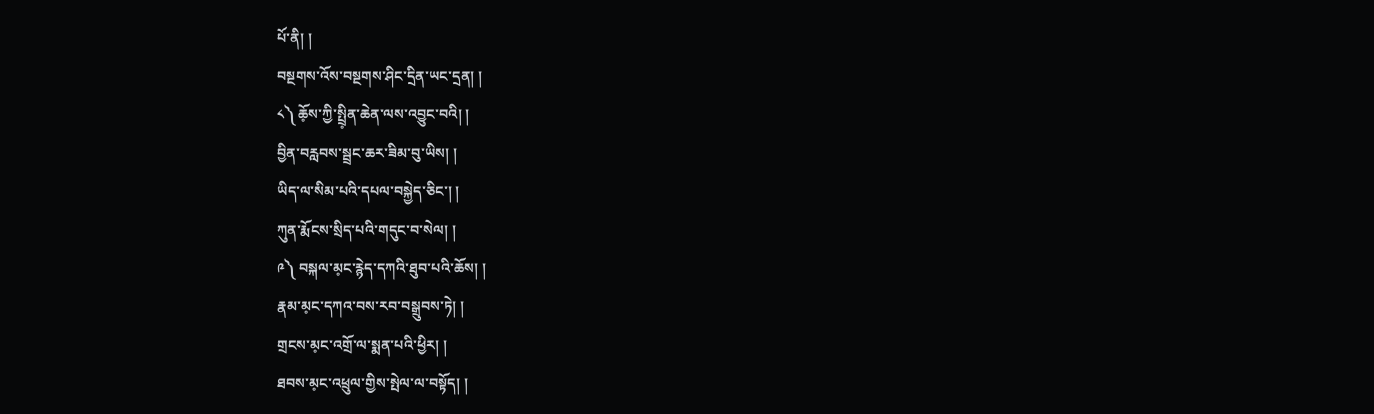པོ་ནི། །
བསྔགས་འོས་བསྔགས་ཤིང་དྲིན་ཡང་དྲན། །
༨༽ ཆོ༷ས་ཀྱི་སྤྲི༷ན་ཆེན་ལས་འབྱུང་བའི། །
བྱིན་བརླབས་སྦྲང་ཆར་ཟིམ་བུ་ཡིས། །
ཡིད་ལ་སིམ་པའི་དཔལ་བསྐྱེད་ཅིང་། །
ཀུན་རྨོངས་སྲིད་པའི་གདུང་བ་སེལ། །
༩༽ བསྐལ་མ༷ང་རྙེད་དཀའི་ཐུབ་པའི་ཆོས། །
རྣམ་མ༷ང་དཀའ་བས་རབ་བསྒྲུབས་ཏེ། །
གྲངས་མ༷ང་འགྲོ་ལ་སྨན་པའི་ཕྱིར། །
ཐབས་མ༷ང་འཕྲུལ་གྱིས་སྤེལ་ལ་བསྟོད། །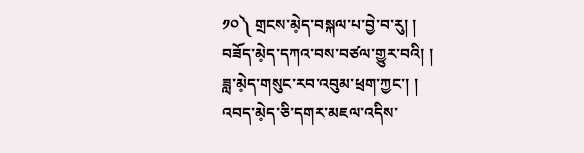༡༠༽ གྲངས་མེ༷ད་བསྐལ་པ་བྱེ་བ་རུ། །
བཟོད་མེ༷ད་དཀའ་བས་བཙལ་གྱུར་བའི། །
ཟླ་མེ༷ད་གསུང་རབ་འབུམ་ཕྲག་ཀྱང་། །
འབད་མེ༷ད་ཅི་དགར་མཇལ་འདིས་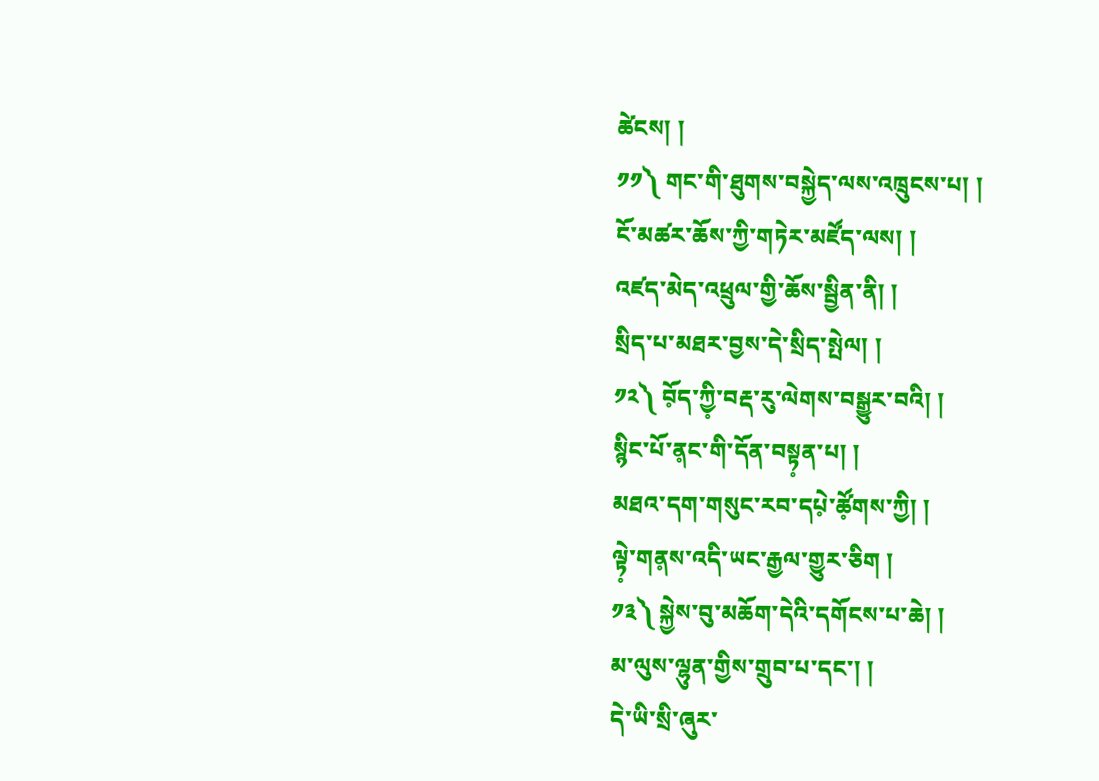ཚེངས། །
༡༡༽ གང་གི་ཐུགས་བསྐྱེད་ལས་འཁྲུངས་པ། །
ངོ་མཚར་ཆོས་ཀྱི་གཏེར་མཛོད་ལས། །
འཛད་མེད་འཕྲུལ་གྱི་ཆོས་སྦྱིན་ནི། །
སྲིད་པ་མཐར་བྱས་དེ་སྲིད་སྤེལ། །
༡༢༽ བོ༷ད་ཀྱི༷་བརྡ་རུ་ལེགས་བསྒྱུར་བའི། །
སྙིང་པོ་ན༷ང་གི་དོན་བསྟ༷ན་པ། །
མཐའ་དག་གསུང་རབ་དཔེ༷་ཚོ༷གས་ཀྱི། །
ལྟེ༷་གན༷ས་འདི་ཡང་རྒྱལ་གྱུར་ཅིག །
༡༣༽ སྐྱེས་བུ་མཆོག་དེའི་དགོངས་པ་ཆེ། །
མ་ལུས་ལྷུན་གྱིས་གྲུབ་པ་དང་། །
དེ་ཡི་སྲི་ཞུར་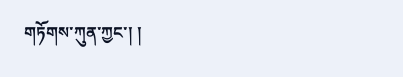གཏོགས་ཀུན་ཀྱང་། །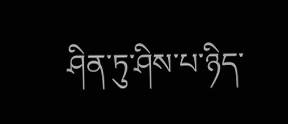ཤིན་ཏུ་ཤིས་པ་ཉིད་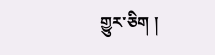གྱུར་ཅིག །